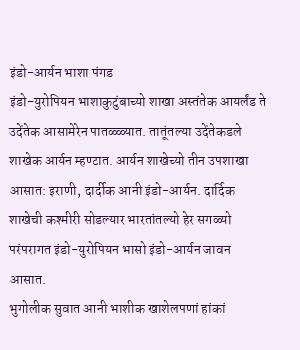इंडो-आर्यन भाशा पंगड
इंडो-युरोपियन भाशाकुटुंबाच्यो शाखा अस्तंतेक आयर्लंड ते उदेंतेक आसामेरेन पातळ्ळ्यात. तातूंतल्या उदेंतेकडले शाखेक आर्यन म्हण्टात. आर्यन शाखेच्यो तीन उपशाखा आसात: इराणी, दार्दीक आनी इंडो-आर्यन. दार्दिक शाखेची कश्मीरी सोडल्यार भारतांतल्यो हेर सगळ्यो परंपरागत इंडो-युरोपियन भासो इंडो-आर्यन जावन आसात.
भुगोलीक सुवात आनी भाशीक खाशेलपणां हांकां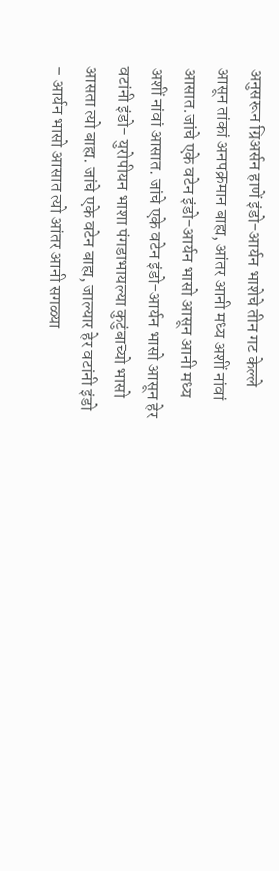अनुसरून ग्रिअर्सन हाणें इंडो-आर्यन भाशेचे तीन गट केल्ले आसून तांकां अनपक्रमान बाह्य, आंतर आनी मध्य अशीं नांवां आसात.जांचे एके वटेन इंडो-आर्यन भासो आसून आनी मध्य अशीं नांवां आसात. जांचे एके वटेन इंडो-आर्यन भासो आसून हेर वटांनी इंडो- युरोपीयन भाशा पंगडाभायल्या कुटुंबाच्यो भासो आसता त्यो बाह्य. जांचे एके वटेन बाह्य, जाल्यार हेर वटांनी इंडो – आर्यन भासो आसात त्यो आंतर आनी सगळ्या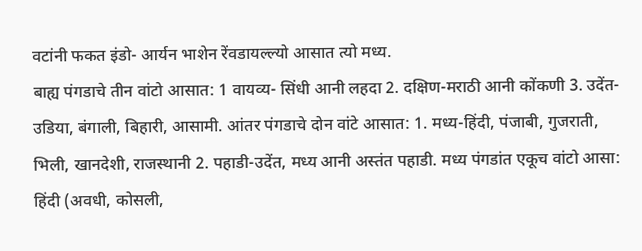वटांनी फकत इंडो- आर्यन भाशेन रेंवडायल्ल्यो आसात त्यो मध्य.
बाह्य पंगडाचे तीन वांटो आसात: 1 वायव्य- सिंधी आनी लहदा 2. दक्षिण-मराठी आनी कोंकणी 3. उदेंत-उडिया, बंगाली, बिहारी, आसामी. आंतर पंगडाचे दोन वांटे आसात: 1. मध्य-हिंदी, पंजाबी, गुजराती, भिली, खानदेशी, राजस्थानी 2. पहाडी-उदेंत, मध्य आनी अस्तंत पहाडी. मध्य पंगडांत एकूच वांटो आसा: हिंदी (अवधी, कोसली,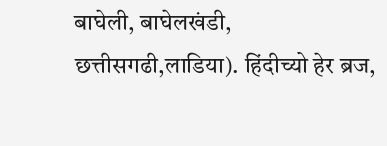बाघेली, बाघेलखंडी, छत्तीसगढी,लाडिया). हिंदीच्यो हेर ब्रज,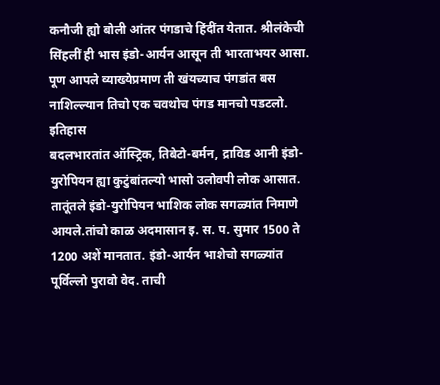कनौजी ह्यो बोली आंतर पंगडाचे हिंदींत येतात. श्रीलंकेची सिंहलीं ही भास इंडो-आर्यन आसून ती भारताभयर आसा. पूण आपले व्याख्येप्रमाण ती खंयच्याच पंगडांत बस नाशिल्ल्यान तिचो एक चवथोच पंगड मानचो पडटलो.
इतिहास
बदलभारतांत ऑस्ट्रिक, तिबेटो-बर्मन, द्राविड आनी इंडो-युरोपियन ह्या कुटुंबांतल्यो भासो उलोवपी लोक आसात. तातूंतले इंडो-युरोपियन भाशिक लोक सगळ्यांत निमाणे आयले.तांचो काळ अदमासान इ. स. प. सुमार 1500 ते 1200 अशें मानतात. इंडो-आर्यन भाशेचो सगळ्यांत पूर्विल्लो पुरावो वेद. ताची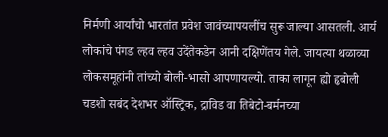निर्मणी आर्यांचो भारतांत प्रवेश जावंच्यापयलींच सुरू जाल्या आसतली. आर्य लोकांचे पंगड ल्हव ल्हव उदेंतेकडेन आनी दक्षिणेंतय गेले. जायत्या थळाव्या लोकसमूहांनी तांच्यो बोली-भासो आपणायल्यो. ताका लागून ह्यो हृबोली चडशो सबंद देशभर ऑस्ट्रिक, द्राविड वा तिबेटो-बर्मनच्या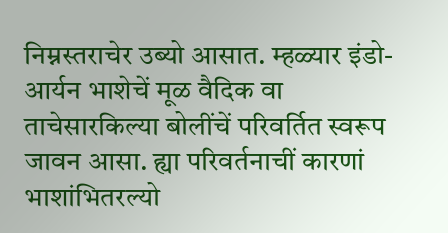निम्नस्तराचेर उब्यो आसात. म्हळ्यार इंडो-आर्यन भाशेचें मूळ वैदिक वा ताचेसारकिल्या बोलींचें परिवर्तित स्वरूप जावन आसा. ह्या परिवर्तनाचीं कारणां भाशांभितरल्यो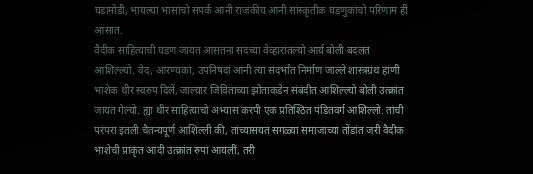घडामोडी, भायल्या भासांचो संपर्क आनी राजकीय आनी सांस्कृतीक घडणुकांचो परिणाम हीं आसात.
वैदीक साहित्याची घडण जायत आसतना सदच्या वेव्हारांतल्यो आर्य बोली बदलत आशिल्ल्यो. वेद, आरण्यकां, उपनिषदां आनी त्या संदर्भांत निर्माण जाल्ले शास्त्रग्रंथ हांणी भाशेक थीर स्वरुप दिलें, जाल्यार जिविताच्या झोताकडेन संबंदीत आशिल्ल्यो बोली उत्क्रांत जायत गेल्यो. ह्या थीर साहित्याचो अभ्यास करपी एक प्रतिश्ठित पंडितवर्ग आशिल्लो. तांची परंपरा इतली चैतन्यपूर्ण आशिल्ली की, तांच्यासयत सगळ्या समाजाच्या तोंडांत जरी वैदीक भाशेची प्राकृत आदी उत्क्रांत रुपां आयलीं, तरी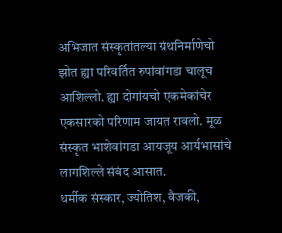अभिजात संस्कृतांतल्या ग्रंथनिर्माणेचो झोत ह्या परिवर्तित रुपांवांगडा चालूच आशिल्लो. ह्या दोगांयचो एकमेकांचेर एकसारको परिणाम जायत रावलो. मूळ संस्कृत भाशेवांगडा आयजूय आर्यभासांचे लागशिल्ले संबंद आसात.
धर्मीक संस्कार, ज्योतिश, वैजकी,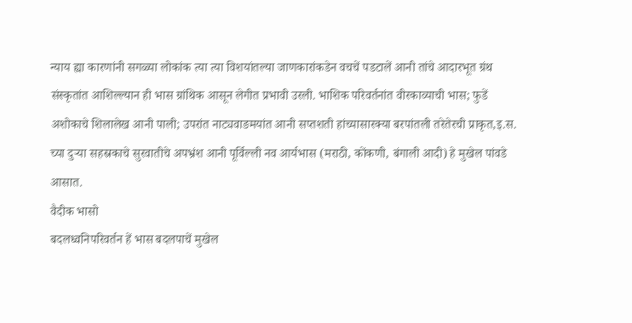न्याय ह्या कारणांनी सगळ्या लोकांक त्या त्या विशयांतल्या जाणकारांकडेन वचचें पडटालें आनी तांचे आदारभूत ग्रंथ संस्कृतांत आशिल्ल्यान ही भास ग्रांथिक आसून लेगीत प्रभावी उरली. भाशिक परिवर्तनांत वीरकाव्याची भास; फुडें अशोकाचे शिलालेख आनी पाली; उपरांत नाट्यवाङमयांत आनी सप्तशती हांच्यासारक्या बरपांतली तरेतेरची प्राकृत,इ.स. च्या दुऱ्या सहस्रकाचे सुरवातीचे अपभ्रंश आनी पूर्विल्ली नव आर्यभास (मराठी, कोंकणी, बंगाली आदी) हे मुखेल पांवडे आसात.
वैदीक भासो
बदलध्वनिपरिवर्तन हें भास बदलपाचें मुखेल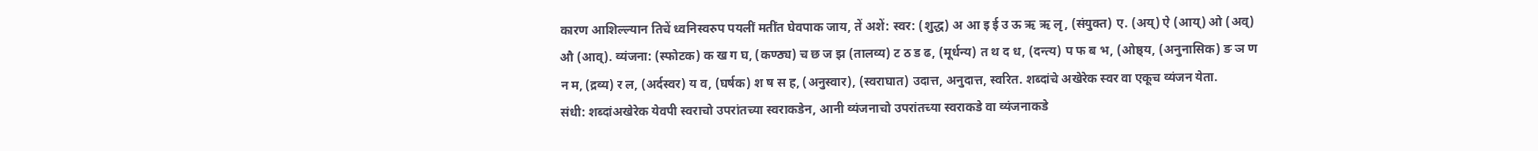कारण आशिल्ल्यान तिचें ध्वनिस्वरुप पयलीं मतींत घेवपाक जाय, तें अशें: स्वर: (शुद्ध) अ आ इ ई उ ऊ ऋ ऋ लृ, (संयुक्त) ए. (अय्) ऐ (आय्) ओ (अव्) औ (आव्). व्यंजना: (स्फोटक) क ख ग घ, (कण्ठ्य) च छ ज झ (तालव्य) ट ठ ड ढ, (मूर्धन्य) त थ द ध, (दन्त्य) प फ ब भ, (ओष्ठ्य, (अनुनासिक) ङ ञ ण न म, (द्रव्य) र ल, (अर्दस्वर) य व, (घर्षक) श ष स ह, (अनुस्वार), (स्वराघात) उदात्त, अनुदात्त, स्वरित. शब्दांचे अखेरेक स्वर वा एकूच व्यंजन येता.
संधी: शब्दांअखेरेक येवपी स्वराचो उपरांतच्या स्वराकडेन, आनी व्यंजनाचो उपरांतच्या स्वराकडे वा व्यंजनाकडे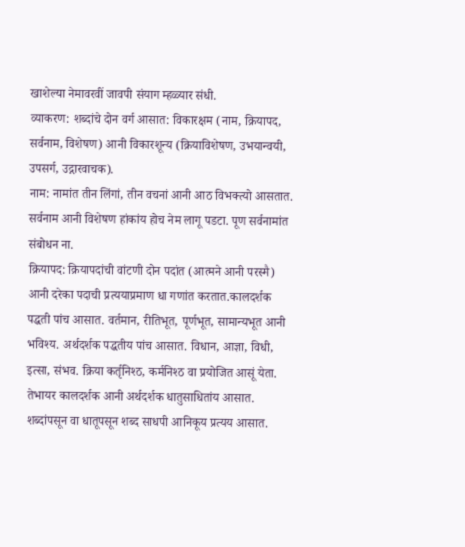खाशेल्या नेमावरवीं जावपी संयाग म्हळ्यार संधी.
व्याकरण: शब्दांचे दोन वर्ग आसात: विकारक्षम (नाम, क्रियापद, सर्वनाम, विशेषण) आनी विकारशून्य (क्रियाविशेषण, उभयान्वयी, उपसर्ग, उद्गारवाचक).
नाम: नामांत तीन लिंगां, तीन वचनां आनी आठ विभक्त्यो आसतात. सर्वनाम आनी विशेषण हांकांय होच नेम लागू पडटा. पूण सर्वनामांत संबोधन ना.
क्रियापद: क्रियापदांची वांटणी दोन पदांत (आत्मने आनी परस्मै) आनी दरेका पदाची प्रत्ययाप्रमाण धा गणांत करतात.कालदर्शक पद्धती पांच आसात. वर्तमान, रीतिभूत, पूर्णभूत, सामान्यभूत आनी भविश्य. अर्थदर्शक पद्धतीय पांच आसात. विधान, आज्ञा, विधी, इत्सा, संभव. क्रिया कर्तृनिश्ठ, कर्मनिश्ठ वा प्रयोजित आसूं येता. तेभायर कालदर्शक आनी अर्थदर्शक धातुसाधितांय आसात. शब्दांपसून वा धातूपसून शब्द साधपी आनिकूय प्रत्यय आसात.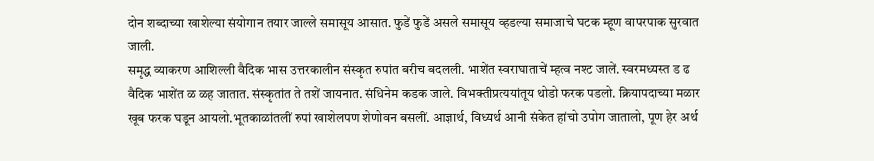दोन शब्दाच्या खाशेल्या संयोगान तयार जाल्ले समासूय आसात. फुडें फुडें असले समासूय व्हडल्या समाजाचे घटक म्हूण वापरपाक सुरवात जाली.
समृद्ध व्याकरण आशिल्ली वैदिक भास उत्तरकालीन संस्कृत रुपांत बरीच बदलली. भाशेंत स्वराघाताचें म्हत्व नश्ट जालें. स्वरमध्यस्त ड ढ वैदिक भाशेंत ळ ळह जातात. संस्कृतांत ते तशें जायनात. संधिनेम कडक जाले. विभक्तीप्रत्ययांतूय थोडो फरक पडलो. क्रियापदाच्या मळार खूब फरक घडून आयलो.भूतकाळांतलीं रुपां खाशेलपण शेणोवन बसलीं. आज्ञार्थ, विध्यर्थ आनी संकेत हांचो उपोग जातालो, पूण हेर अर्थ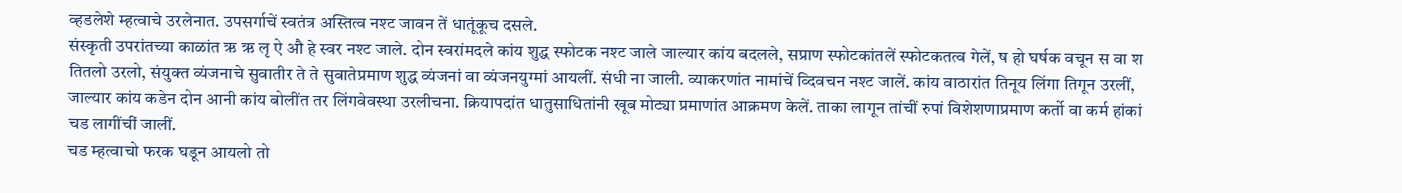व्हडलेशे म्हत्वाचे उरलेनात. उपसर्गाचें स्वतंत्र अस्तित्व नश्ट जावन तें धातूंकूच दसले.
संस्कृती उपरांतच्या काळांत ऋ ऋ लृ ऐ औ हे स्वर नश्ट जाले. दोन स्वरांमदले कांय शुद्ध स्फोटक नश्ट जाले जाल्यार कांय बदलले, सप्राण स्फोटकांतलें स्फोटकतत्व गेलें, ष हो घर्षक वचून स वा श तितलो उरलो, संयुक्त व्यंजनाचे सुवातीर ते ते सुवातेप्रमाण शुद्ध व्यंजनां वा व्यंजनयुग्मां आयलीं. संधी ना जाली. व्याकरणांत नामांचें व्दिवचन नश्ट जालें. कांय वाठारांत तिनूय लिंगा तिगून उरलीं, जाल्यार कांय कडेन दोन आनी कांय बोलींत तर लिंगवेवस्था उरलीचना. क्रियापदांत धातुसाधितांनी खूब मोट्या प्रमाणांत आक्रमण केलें. ताका लागून तांचीं रुपां विशेशणाप्रमाण कर्तो वा कर्म हांकां चड लागींचीं जालीं.
चड म्हत्वाचो फरक घडून आयलो तो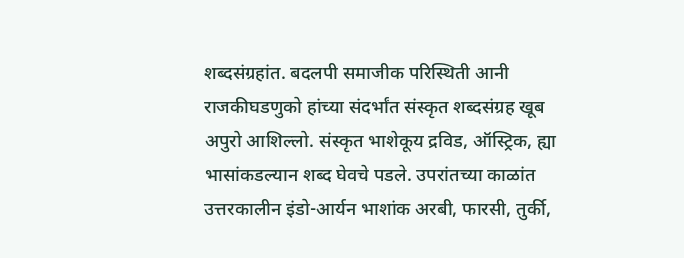शब्दसंग्रहांत. बदलपी समाजीक परिस्थिती आनी राजकीघडणुको हांच्या संदर्भांत संस्कृत शब्दसंग्रह खूब अपुरो आशिल्लो. संस्कृत भाशेकूय द्रविड, ऑस्ट्रिक, ह्या भासांकडल्यान शब्द घेवचे पडले. उपरांतच्या काळांत उत्तरकालीन इंडो-आर्यन भाशांक अरबी, फारसी, तुर्की,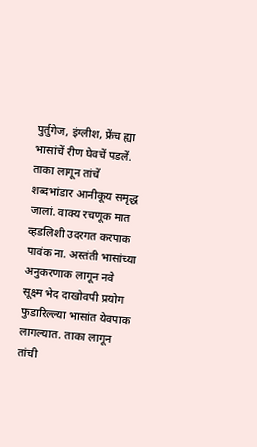पुर्तुगेज, इंग्लीश, फ्रेंच ह्या भासांचें रीण घेवचें पडलें. ताका लागून तांचें शब्दभांडार आनीकूय समृद्ध जालां. वाक्य रचणूक मात व्हडलिशी उदरगत करपाक पावंक ना. अस्तंती भासांच्या अनुकरणाक लागून नवे सूक्ष्म भेद दाखोवपी प्रयोग फुडारिल्ल्या भासांत येवपाक लागल्यात. ताका लागून तांची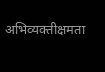अभिव्यक्तीक्षमता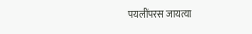पयलींपरस जायत्या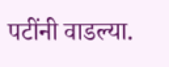पटींनी वाडल्या.